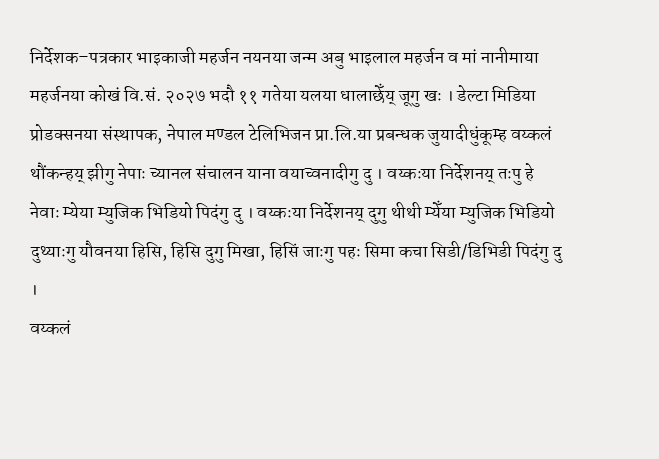निर्देशक–पत्रकार भाइकाजी महर्जन नयनया जन्म अबु भाइलाल महर्जन व मां नानीमाया महर्जनया कोखं वि.सं. २०२७ भदौ ११ गतेया यलया धालाछेँय् जूगु खः । डेल्टा मिडिया प्रोडक्सनया संस्थापक, नेपाल मण्डल टेलिभिजन प्रा.लि.या प्रबन्धक जुयादीधुंकूम्ह वय्कलं थौंकन्हय् झीगु नेपाः च्यानल संचालन याना वयाच्वनादीगु दु । वय्कःया निर्देशनय् तःपु हे नेवाः म्येया म्युजिक भिडियो पिदंगु दु । वय्कःया निर्देशनय् दुगु थीथी म्येँया म्युजिक भिडियो दुथ्याःगु यौवनया हिसि, हिसि दुगु मिखा, हिसिं जाःगु पहः सिमा कचा सिडी/डिभिडी पिदंगु दु ।
वय्कलं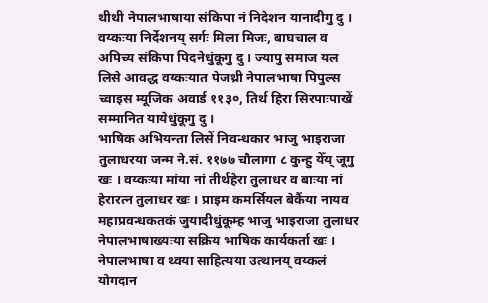थीथी नेपालभाषाया संकिपा नं निदेशन यानादीगु दु । वय्कःया निर्देशनय् सर्गः मिला मिजः, बाघचाल व अपिच्य संकिपा पिदनेधुंकूगु दु । ज्यापु समाज यल लिसे आवद्ध वय्कःयात पेजथ्री नेपालभाषा पिपुल्स च्वाइस म्यूजिक अवार्ड ११३०, तिर्थ हिरा सिरपाःपाखें सम्मानित यायेधुंकूगु दु ।
भाषिक अभियन्ता लिसें निवन्धकार भाजु भाइराजा तुलाधरया जन्म ने.सं. ११७७ चौलागा ८ कुन्हु येँय् जूगु खः । वय्कःया मांया नां तीर्थहेरा तुलाधर व बाःया नां हेरारत्न तुलाधर खः । प्राइम कमर्सियल बेकैंया नायव महाप्रवन्धकतकं जुयादीधुंकूम्ह भाजु भाइराजा तुलाधर नेपालभाषाख्यःया सक्रिय भाषिक कार्यकर्ता खः । नेपालभाषा व थ्वया साहित्यया उत्थानय् वय्कलं योगदान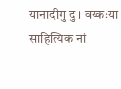यानादीगु दु । वय्कःया साहित्यिक नां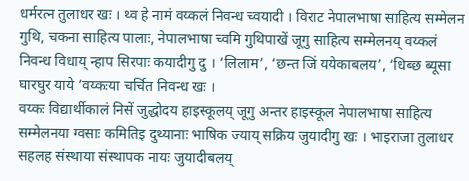धर्मरत्न तुलाधर खः । थ्व हे नामं वय्कलं निवन्ध च्वयादी । विराट नेपालभाषा साहित्य सम्मेलन गुथि, चकना साहित्य पालाः, नेपालभाषा च्वमि गुथिपाखें जूगु साहित्य सम्मेलनय् वय्कलं निवन्ध विधाय् न्हाप सिरपाः कयादीगु दु । ‘लिलाम’, ‘छन्त जिं ययेकाबलय’, ‘धिब्छ ब्यूसा घारघुर याये ’वय्कःया चर्चित निवन्ध खः ।
वय्कः विद्यार्थीकालं निसें जुद्धोदय हाइस्कूलय् जूगु अन्तर हाइस्कूल नेपालभाषा साहित्य सम्मेलनया ग्वसाः कमितिइ दुथ्यानाः भाषिक ज्याय् सक्रिय जुयादीगु खः । भाइराजा तुलाधर सहलह संस्थाया संस्थापक नायः जुयादीबलय्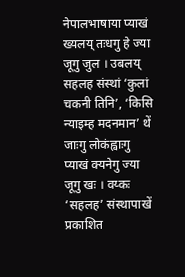नेपालभाषाया प्याखं ख्यलय् तःधगु हे ज्या जूगु जुल । उबलय् सहलह संस्थां ‘कुलां चकनी तिनि’, ‘किसि न्याइम्ह मदनमान’ थें जाःगु लोकंह्वाःगु प्याखं क्यनेगु ज्या जूगु खः । वय्कः ‘सहलह’ संस्थापाखें प्रकाशित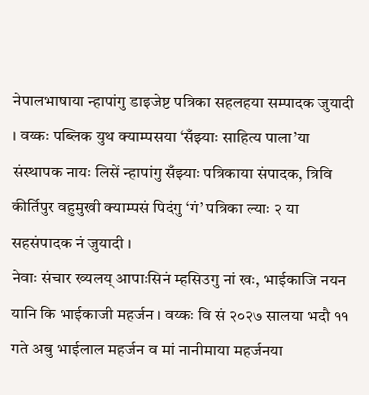नेपालभाषाया न्हापांगु डाइजेष्ट पत्रिका सहलहया सम्पादक जुयादी । वय्कः पब्लिक युथ क्याम्पसया ‘सँझ्याः साहित्य पाला’या संस्थापक नायः लिसें न्हापांगु सँझ्याः पत्रिकाया संपादक, त्रिवि कीर्तिपुर वहुमुखी क्याम्पसं पिदंगु ‘गं’ पत्रिका ल्याः २ या सहसंपादक नं जुयादी ।
नेवाः संचार ख्यलय् आपाःसिनं म्हसिउगु नां खः, भाईकाजि नयन यानि कि भाईकाजी महर्जन । वय्कः वि सं २०२७ सालया भदौ ११ गते अबु भाईलाल महर्जन व मां नानीमाया महर्जनया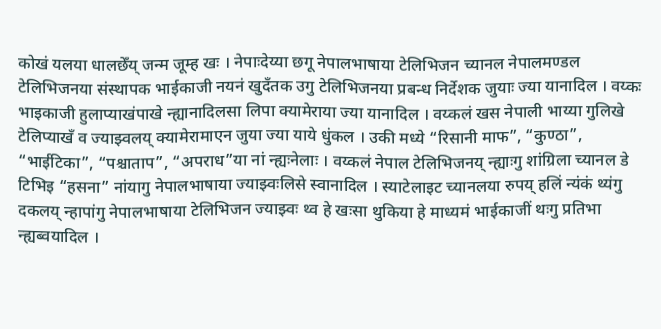कोखं यलया धालछेँय् जन्म जूम्ह खः । नेपाःदेय्या छगू नेपालभाषाया टेलिभिजन च्यानल नेपालमण्डल टेलिभिजनया संस्थापक भाईकाजी नयनं खुदँतक उगु टेलिभिजनया प्रबन्ध निर्देशक जुयाः ज्या यानादिल । वय्कः भाइकाजी हुलाप्याखंपाखे न्ह्यानादिलसा लिपा क्यामेराया ज्या यानादिल । वय्कलं खस नेपाली भाय्या गुलिखे टेलिप्याखँ व ज्याझ्वलय् क्यामेरामाएन जुया ज्या याये धुंकल । उकी मध्ये “रिसानी माफ”, “कुण्ठा”, “भाईटिका”, “पश्चाताप”, “अपराध”या नां न्ह्यःनेलाः । वय्कलं नेपाल टेलिभिजनय् न्ह्याःगु शांग्रिला च्यानल डे टिभिइ “हसना” नांयागु नेपालभाषाया ज्याझ्वःलिसे स्वानादिल । स्याटेलाइट च्यानलया रुपय् हलिं न्यंकं थ्यंगु दकलय् न्हापांगु नेपालभाषाया टेलिभिजन ज्याझ्वः थ्व हे खःसा थुकिया हे माध्यमं भाईकाजीं थःगु प्रतिभा न्ह्यब्वयादिल ।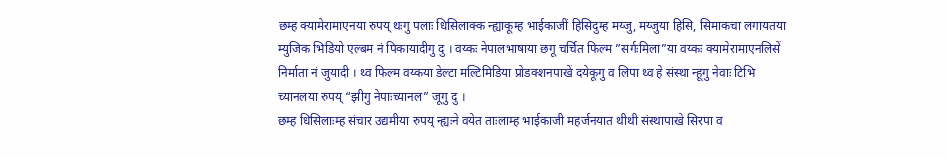छम्ह क्यामेरामाएनया रुपय् थःगु पलाः धिसिलाक्क न्ह्याकूम्ह भाईकाजीं हिसिदुम्ह मय्जु, मय्जुया हिसि, सिमाकचा लगायतया म्युजिक भिडियो एल्बम नं पिकायादीगु दु । वय्कः नेपालभाषाया छगू चर्चित फिल्म ”सर्गःमिला”या वय्कः क्यामेरामाएनलिसें निर्माता नं जुयादी । थ्व फिल्म वय्कया डेल्टा मल्टिमिडिया प्रोडक्शनपाखें दयेकूगु व लिपा थ्व हे संस्था न्हूगु नेवाः टिभि च्यानलया रुपय् “झीगु नेपाःच्यानल” जूगु दु ।
छम्ह धिसिलाःम्ह संचार उद्यमीया रुपय् न्ह्यःने वयेत ताःलाम्ह भाईकाजी महर्जनयात थीथी संस्थापाखे सिरपा व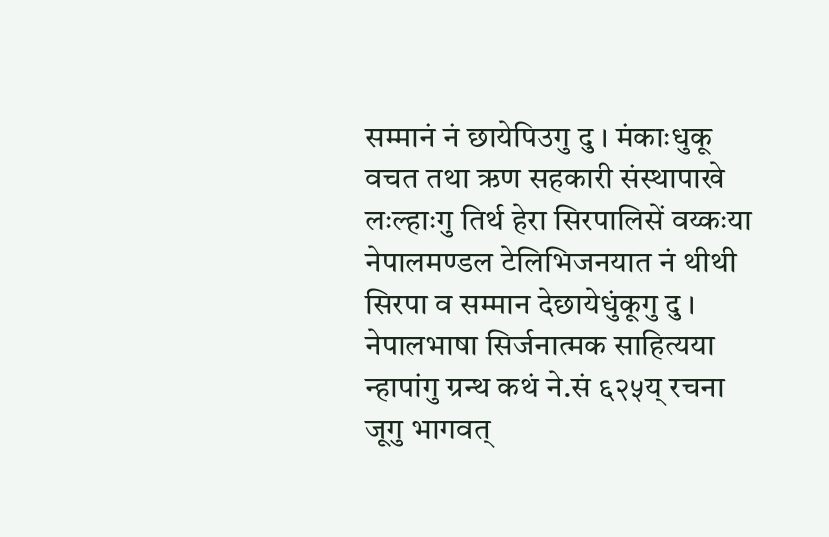सम्मानं नं छायेपिउगु दु । मंकाःधुकू वचत तथा ऋण सहकारी संस्थापाखे लःल्हाःगु तिर्थ हेरा सिरपालिसें वय्कःया नेपालमण्डल टेलिभिजनयात नं थीथी सिरपा व सम्मान देछायेधुंकूगु दु ।
नेपालभाषा सिर्जनात्मक साहित्यया न्हापांगु ग्रन्थ कथं ने.सं ६२५य् रचना जूगु भागवत्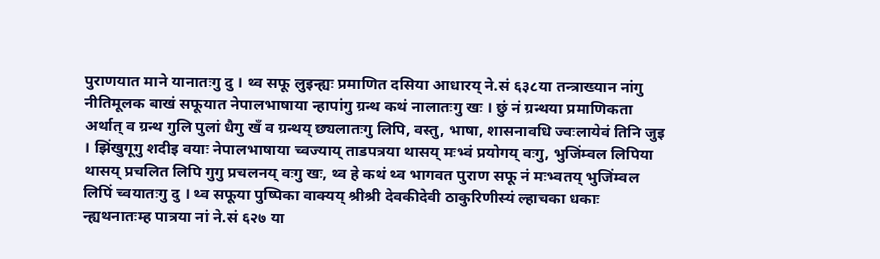पुराणयात माने यानातःगु दु । थ्व सफू लुइन्ह्यः प्रमाणित दसिया आधारय् ने.सं ६३८या तन्त्राख्यान नांगु नीतिमूलक बाखं सफूयात नेपालभाषाया न्हापांगु ग्रन्थ कथं नालातःगु खः । छुं नं ग्रन्थया प्रमाणिकता अर्थात् व ग्रन्थ गुलि पुलां धैगु खँ व ग्रन्थय् छ्यलातःगु लिपि, वस्तु, भाषा, शासनावधि ज्वःलायेवं तिनि जुइ । झिंखुगूगु शदीइ वयाः नेपालभाषाया च्वज्याय् ताडपत्रया थासय् मःभ्वं प्रयोगय् वःगु, भुजिंम्वल लिपिया थासय् प्रचलित लिपि गुगु प्रचलनय् वःगु खः, थ्व हे कथं थ्व भागवत पुराण सफू नं मःभ्वतय् भुजिंम्वल लिपिं च्वयातःगु दु । थ्व सफूया पुष्पिका वाक्यय् श्रीश्री देवकीदेवी ठाकुरिणीस्यं ल्हाचका धकाः न्ह्यथनातःम्ह पात्रया नां ने.सं ६२७ या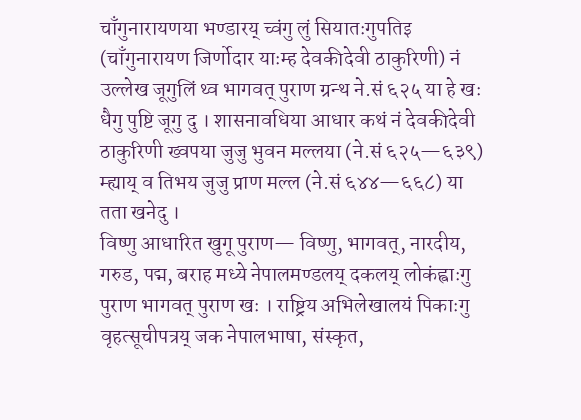चाँगुनारायणया भण्डारय् च्वंगु लुं सियातःगुपतिइ (चाँगुनारायण जिर्णोदार याःम्ह देवकीदेवी ठाकुरिणी) नं उल्लेख जूगुलिं थ्व भागवत् पुराण ग्रन्थ ने.सं ६२५ या हे खः धैगु पुष्टि जूगु दु । शासनावधिया आधार कथं नं देवकीदेवी ठाकुरिणी ख्वपया जुजु भुवन मल्लया (ने.सं ६२५—६३९) म्ह्याय् व तिभय जुजु प्राण मल्ल (ने.सं ६४४—६६८) या तता खनेदु ।
विष्णु आधारित खुगू पुराण— विष्णु, भागवत्, नारदीय, गरुड, पद्म, बराह मध्ये नेपालमण्डलय् दकलय् लोकंह्वाःगु पुराण भागवत् पुराण खः । राष्ट्रिय अभिलेखालयं पिकाःगु वृहत्सूचीपत्रय् जक नेपालभाषा, संस्कृत,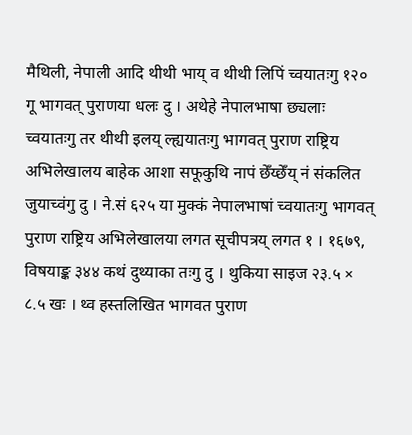मैथिली, नेपाली आदि थीथी भाय् व थीथी लिपिं च्वयातःगु १२० गू भागवत् पुराणया धलः दु । अथेहे नेपालभाषा छ्यलाः च्वयातःगु तर थीथी इलय् ल्ह्ययातःगु भागवत् पुराण राष्ट्रिय अभिलेखालय बाहेक आशा सफूकुथि नापं छेँय्छेँय् नं संकलित जुयाच्वंगु दु । ने.सं ६२५ या मुक्कं नेपालभाषां च्वयातःगु भागवत् पुराण राष्ट्रिय अभिलेखालया लगत सूचीपत्रय् लगत १ । १६७९, विषयाङ्क ३४४ कथं दुथ्याका तःगु दु । थुकिया साइज २३.५ × ८.५ खः । थ्व हस्तलिखित भागवत पुराण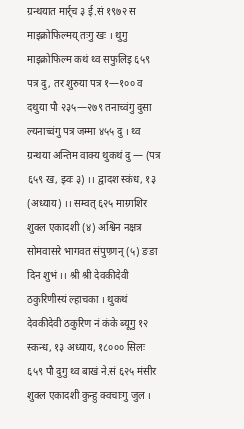ग्रन्थयात मार्र्च ३ ई.सं १९७२ स माइक्रोफिल्मय् तःगु खः । थुगु माइक्रोफिल्म कथं थ्व सफुलिइ ६५९ पत्र दु, तर शुरुया पत्र १—१०० व दथुया पौ २३५—२७९ तनाच्वंगु दुसा ल्यनाच्वंगु पत्र जम्मा ४५५ दु । थ्व ग्रन्थया अन्तिम वाक्य थुकथं दु — (पत्र ६५९ ख, झ्वः ३) ।। द्वादश स्कंध, १३ (अध्याय) ।। सम्वत् ६२५ माग्र्गशिर शुक्ल एकादशी (४) अश्विन नक्षत्र सोमवासरे भागवत संपुण्र्णन् (५) ङङा दिन शुभं ।। श्री श्री देवकीदेवी ठकुरिणीस्यं ल्हाचका । थुकथं देवकीदेवी ठकुरिण नं कंके ब्यूगु १२ स्कन्ध, १३ अध्याय, १८००० सिलः ६५९ पौ दुगु थ्व बाखं ने.सं ६२५ मंसीर शुक्ल एकादशी कुन्हु क्वचाःगु जुल ।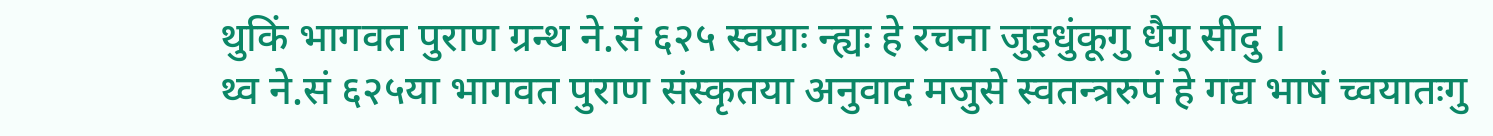थुकिं भागवत पुराण ग्रन्थ ने.सं ६२५ स्वयाः न्ह्यः हे रचना जुइधुंकूगु धैगु सीदु ।
थ्व ने.सं ६२५या भागवत पुराण संस्कृतया अनुवाद मजुसे स्वतन्त्ररुपं हे गद्य भाषं च्वयातःगु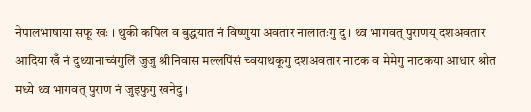नेपालभाषाया सफू खः । थुकी कपिल व बुद्धयात नं विष्णुया अवतार नालातःगु दु । थ्व भागवत् पुराणय् दशअवतार आदिया खँ नं दुथ्यानाच्वंगुलिं जुजु श्रीनिवास मल्लपिंसं च्वयाथकूगु दशअवतार नाटक व मेमेगु नाटकया आधार श्रोत मध्ये थ्व भागवत् पुराण नं जुइफुगु खनेदु ।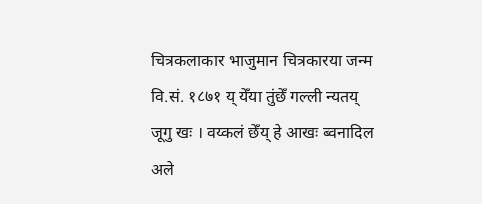चित्रकलाकार भाजुमान चित्रकारया जन्म वि.सं. १८७१ य् येँया तुंछेँ गल्ली न्यतय् जूगु खः । वय्कलं छेँय् हे आखः ब्वनादिल अले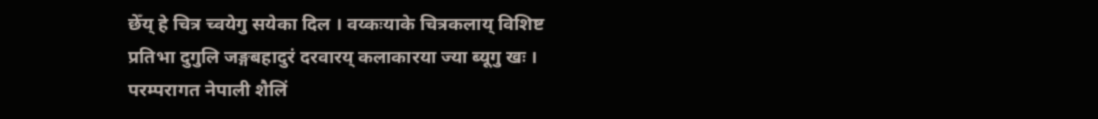छेँय् हे चित्र च्वयेगु सयेका दिल । वय्कःयाके चित्रकलाय् विशिष्ट प्रतिभा दुगुलि जङ्गबहादुरं दरवारय् कलाकारया ज्या ब्यूगु खः । परम्परागत नेपाली शैलिं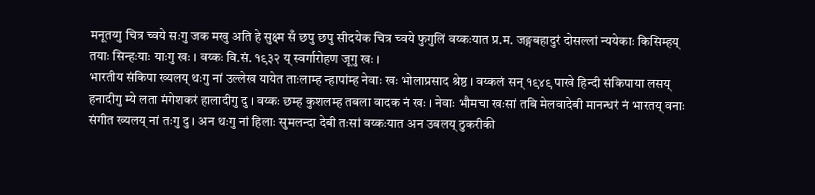मनूतय्गु चित्र च्वये सःगु जक मखु अति हे सुक्ष्म सँ छपु छपु सीदयेक चित्र च्वये फुगुलिं वय्कःयात प्र.म. जङ्गबहादुरं दोसल्लां न्ययेकाः किसिम्हय् तयाः सिन्हःयाः याःगु खः । वय्कः वि.सं. १९३२ य् स्वर्गारोहण जूगु खः ।
भारतीय संकिपा ख्यलय् थःगु नां उल्लेख यायेत ताःलाम्ह न्हापांम्ह नेवाः खः भोलाप्रसाद श्रेष्ठ । वय्कलं सन् १९४९ पाखे हिन्दी संकिपाया लसय् हनादीगु म्ये लता मंगेशकरं हालादीगु दु । वय्कः छम्ह कुशलम्ह तबला वादक नं खः । नेवाः भौमचा खःसां तबि मेलवादेबी मानन्धरं नं भारतय् वनाः संगीत ख्यलय् नां तःगु दु । अन थःगु नां हिलाः सुमलन्दा देबी तःसां वय्कःयात अन उबलय् ठुकरीकी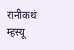रानीकथं म्हस्यू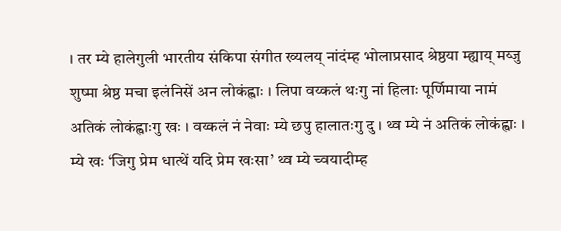। तर म्ये हालेगुली भारतीय संकिपा संगीत ख्यलय् नांदंम्ह भोलाप्रसाद श्रेष्ठया म्ह्याय् मय्जु शुष्मा श्रेष्ठ मचा इलंनिसें अन लोकंह्वाः । लिपा वय्कलं थःगु नां हिलाः पूर्णिमाया नामं अतिकं लोकंह्वाःगु खः । वय्कलं नं नेवाः म्ये छपु हालातःगु दु । थ्व म्ये नं अतिकं लोकंह्वाः । म्ये खः ‘जिगु प्रेम धात्थें यदि प्रेम खःसा’ थ्व म्ये च्वयादीम्ह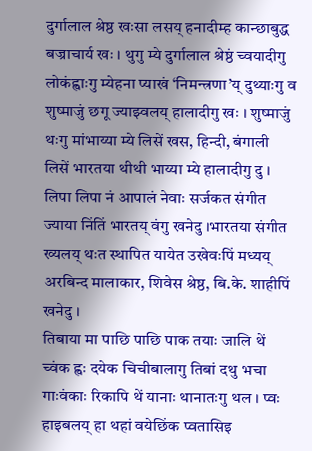दुर्गालाल श्रेष्ठ खःसा लसय् हनादीम्ह कान्छाबुद्ध बज्राचार्य खः । थुगु म्ये दुर्गालाल श्रेष्ठं च्वयादीगु लोकंह्वाःगु म्येहना प्याखं ‘निमन्त्रणा’य् दुथ्याःगु व शुष्माजुं छगू ज्याझ्वलय् हालादीगु खः । शुष्माजुं थःगु मांभाय्या म्ये लिसें खस, हिन्दी, बंगाली लिसें भारतया थीथी भाय्या म्ये हालादीगु दु । लिपा लिपा नं आपालं नेवाः सर्जकत संगीत ज्याया निंतिं भारतय् वंगु खनेदु ।भारतया संगीत ख्यलय् थःत स्थापित यायेत उखेवःपिं मध्यय् अरबिन्द मालाकार, शिवेस श्रेष्ठ, बि.के. शाहीपिं खनेदु ।
तिबाया मा पाछि पाछि पाक तयाः जालि थें च्वंक ह्वः दयेक चिचीबालागु तिबां दथु भचा गाःवंकाः रिकापि थें यानाः थानातःगु थल । प्वः हाइबलय् हा थहां वयेछिंक प्वतासिइ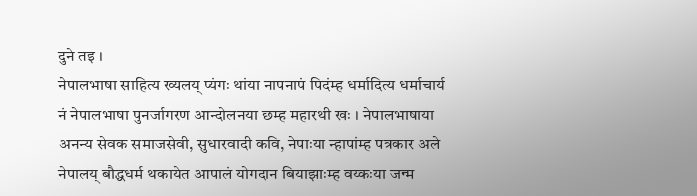दुने तइ ।
नेपालभाषा साहित्य ख्यलय् प्यंगः थांया नापनापं पिदंम्ह धर्मादित्य धर्माचार्य नं नेपालभाषा पुनर्जागरण आन्दोलनया छम्ह महारथी खः । नेपालभाषाया अनन्य सेवक समाजसेवी, सुधारवादी कवि, नेपाःया न्हापांम्ह पत्रकार अले नेपालय् बौद्धधर्म थकायेत आपालं योगदान बियाझाःम्ह वय्कःया जन्म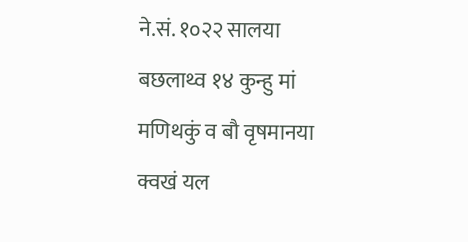ने.सं. १०२२ सालया बछलाथ्व १४ कुन्हु मां मणिथकुं व बौ वृषमानया क्वखं यल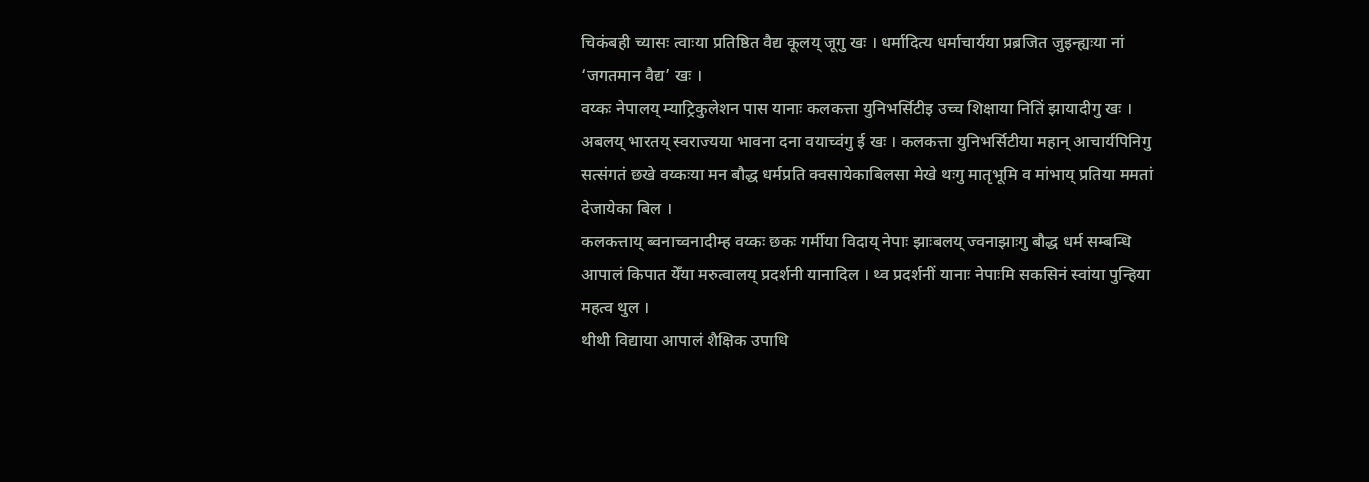चिकंबही च्यासः त्वाःया प्रतिष्ठित वैद्य कूलय् जूगु खः । धर्मादित्य धर्माचार्यया प्रब्रजित जुइन्ह्यःया नां ‘जगतमान वैद्य’ खः ।
वय्कः नेपालय् म्याट्रिकुलेशन पास यानाः कलकत्ता युनिभर्सिटीइ उच्च शिक्षाया नितिं झायादीगु खः । अबलय् भारतय् स्वराज्यया भावना दना वयाच्वंगु ई खः । कलकत्ता युनिभर्सिटीया महान् आचार्यपिनिगु सत्संगतं छखे वय्कःया मन बौद्ध धर्मप्रति क्वसायेकाबिलसा मेखे थःगु मातृभूमि व मांभाय् प्रतिया ममतां देजायेका बिल ।
कलकत्ताय् ब्वनाच्वनादीम्ह वय्कः छकः गर्मीया विदाय् नेपाः झाःबलय् ज्वनाझाःगु बौद्ध धर्म सम्बन्धि आपालं किपात येँया मरुत्वालय् प्रदर्शनी यानादिल । थ्व प्रदर्शनीं यानाः नेपाःमि सकसिनं स्वांया पुन्हिया महत्व थुल ।
थीथी विद्याया आपालं शैक्षिक उपाधि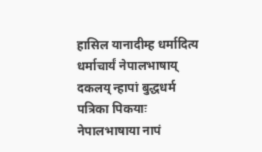हासिल यानादीम्ह धर्मादित्य धर्माचार्यं नेपालभाषाय् दकलय् न्हापां बुद्धधर्म पत्रिका पिकयाः नेपालभाषाया नापं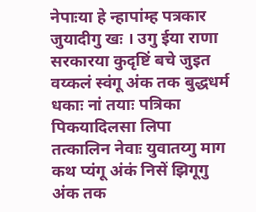नेपाःया हे न्हापांम्ह पत्रकार जुयादीगु खः । उगु ईया राणा सरकारया कुदृष्टिं बचे जुइत वय्कलं स्वंगू अंक तक बुद्धधर्म धकाः नां तयाः पत्रिका पिकयादिलसा लिपा तत्कालिन नेवाः युवातय्गु माग कथ प्यंगू अंकं निसें झिगूगु अंक तक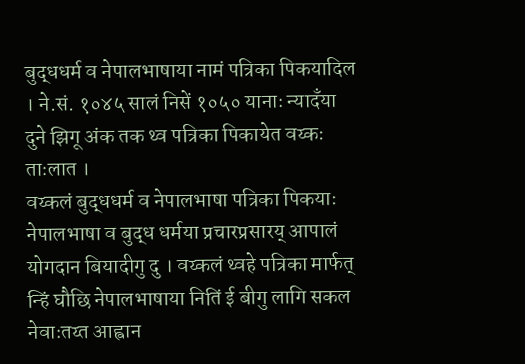बुद्धधर्म व नेपालभाषाया नामं पत्रिका पिकयादिल । ने.सं. १०४५ सालं निसें १०५० यानाः न्यादँया दुने झिगू अंक तक थ्व पत्रिका पिकायेत वय्कः ताःलात ।
वय्कलं बुद्धधर्म व नेपालभाषा पत्रिका पिकयाः नेपालभाषा व बुद्ध धर्मया प्रचारप्रसारय् आपालं योगदान बियादीगु दु । वय्कलं थ्वहे पत्रिका मार्फत् न्हिं घौछि नेपालभाषाया नितिं ई बीगु लागि सकल नेवाःतय्त आह्वान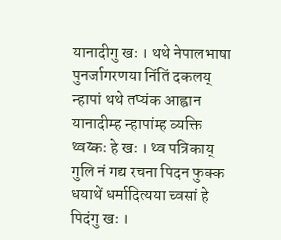यानादीगु खः । थथे नेपालभाषा पुनर्जागरणया निंतिं दकलय् न्हापां थथे तप्यंक आह्वान यानादीम्ह न्हापांम्ह व्यक्ति थ्वय्कः हे खः । थ्व पत्रिकाय् गुलि नं गद्य रचना पिदन फुक्क धयाथें धर्मादित्यया च्वसां हे पिदंगु खः ।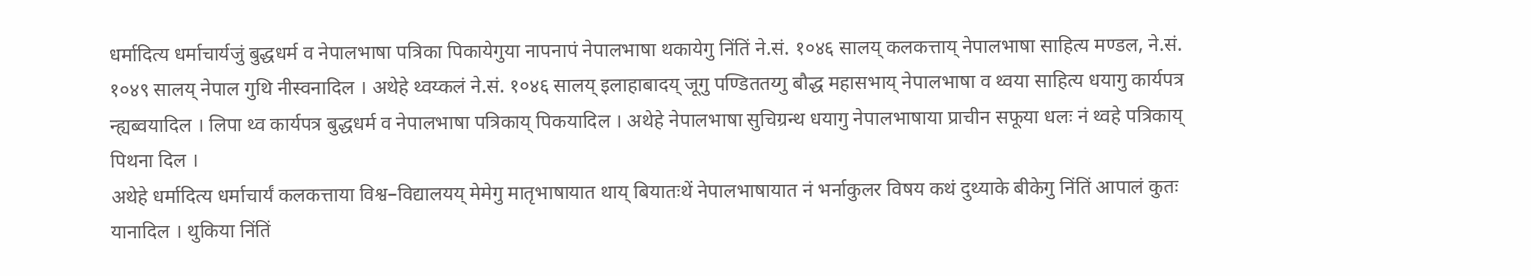धर्मादित्य धर्माचार्यजुं बुद्धधर्म व नेपालभाषा पत्रिका पिकायेगुया नापनापं नेपालभाषा थकायेगु निंतिं ने.सं. १०४६ सालय् कलकत्ताय् नेपालभाषा साहित्य मण्डल, ने.सं. १०४९ सालय् नेपाल गुथि नीस्वनादिल । अथेहे थ्वय्कलं ने.सं. १०४६ सालय् इलाहाबादय् जूगु पण्डिततय्गु बौद्ध महासभाय् नेपालभाषा व थ्वया साहित्य धयागु कार्यपत्र न्ह्यब्वयादिल । लिपा थ्व कार्यपत्र बुद्धधर्म व नेपालभाषा पत्रिकाय् पिकयादिल । अथेहे नेपालभाषा सुचिग्रन्थ धयागु नेपालभाषाया प्राचीन सफूया धलः नं थ्वहे पत्रिकाय् पिथना दिल ।
अथेहे धर्मादित्य धर्माचार्यं कलकत्ताया विश्व–विद्यालयय् मेमेगु मातृभाषायात थाय् बियातःथें नेपालभाषायात नं भर्नाकुलर विषय कथं दुथ्याके बीकेगु निंतिं आपालं कुतः यानादिल । थुकिया निंतिं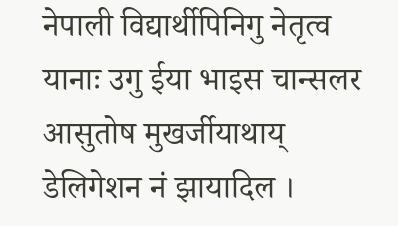नेपाली विद्यार्थीपिनिगु नेतृत्व यानाः उगु ईया भाइस चान्सलर आसुतोष मुखर्जीयाथाय् डेलिगेशन नं झायादिल ।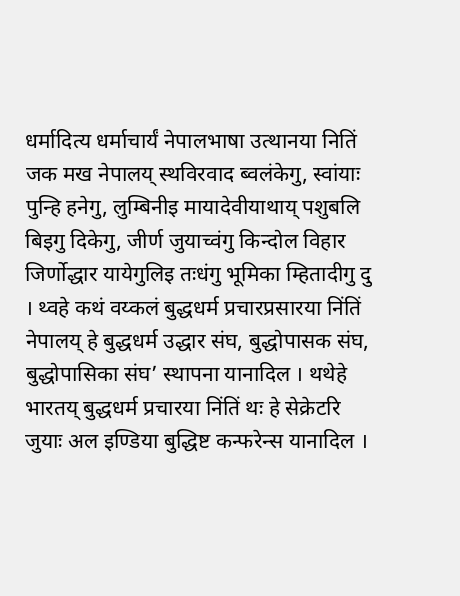धर्मादित्य धर्माचार्यं नेपालभाषा उत्थानया नितिं जक मख नेपालय् स्थविरवाद ब्वलंकेगु, स्वांयाः पुन्हि हनेगु, लुम्बिनीइ मायादेवीयाथाय् पशुबलि बिइगु दिकेगु, जीर्ण जुयाच्वंगु किन्दोल विहार जिर्णोद्धार यायेगुलिइ तःधंगु भूमिका म्हितादीगु दु । थ्वहे कथं वय्कलं बुद्धधर्म प्रचारप्रसारया निंतिं नेपालय् हे बुद्धधर्म उद्धार संघ, बुद्धोपासक संघ, बुद्धोपासिका संघ’ स्थापना यानादिल । थथेहे भारतय् बुद्धधर्म प्रचारया निंतिं थः हे सेक्रेटरि जुयाः अल इण्डिया बुद्धिष्ट कन्फरेन्स यानादिल ।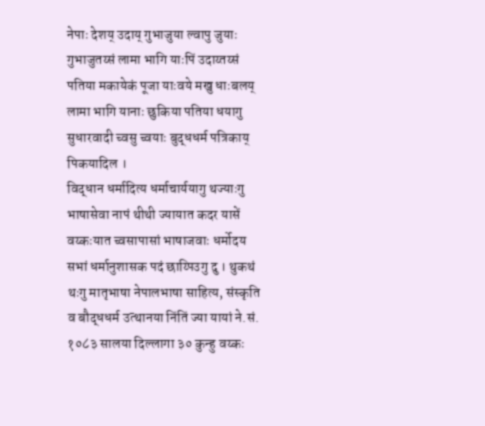नेपाः देशय् उदाय् गुभाजुया ल्वापु जुयाः गुभाजुतय्सं लामा भागि याःपिं उदाय्तय्सं पतिया मकायेकं पूजा याःवये मखु धाःबलय् लामा भागि यानाः छुकिया पतिया धयागु सुधारवादी च्वसु च्वयाः बुद्धधर्म पत्रिकाय् पिकयादिल ।
विद्धान धर्मादित्य धर्माचार्ययागु थज्याःगु भाषासेवा नापं थीथी ज्यायात कदर यासें वय्कःयात च्वसापासां भाषाजवाः धर्मोदय सभां धर्मानुशासक पदं छाय्पिउगु दु । थुकथं थःगु मातृभाषा नेपालभाषा साहित्य, संस्कृति व बौद्धधर्म उत्थानया निंतिं ज्या यायां ने.सं. १०८३ सालया दिल्लागा ३० कुन्हु वय्कः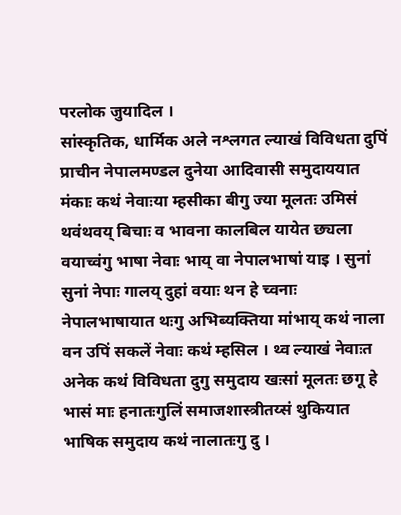परलोक जुयादिल ।
सांस्कृतिक, धार्मिक अले नश्लगत ल्याखं विविधता दुपिं प्राचीन नेपालमण्डल दुनेया आदिवासी समुदाययात मंकाः कथं नेवाःया म्हसीका बीगु ज्या मूलतः उमिसं थवंथवय् बिचाः व भावना कालबिल यायेत छ्यला वयाच्वंगु भाषा नेवाः भाय् वा नेपालभाषां याइ । सुनां सुनां नेपाः गालय् दुहां वयाः थन हे च्वनाः नेपालभाषायात थःगु अभिब्यक्तिया मांभाय् कथं नाला वन उपिं सकलें नेवाः कथं म्हसिल । थ्व ल्याखं नेवाःत अनेक कथं विविधता दुगु समुदाय खःसां मूलतः छगू हे भासं माः हनातःगुलिं समाजशास्त्रीतय्सं थुकियात भाषिक समुदाय कथं नालातःगु दु ।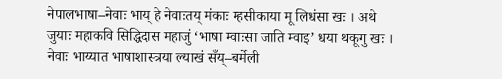नेपालभाषा–नेवाः भाय् हे नेवाःतय् मंकाः म्हसीकाया मू लिधंसा खः । अथे जुयाः महाकवि सिद्धिदास महाजुं ‘भाषा म्वाःसा जाति म्वाइ’ धया थकूगु खः । नेवाः भाय्यात भाषाशास्त्रया ल्याखं सँय्–बर्मेली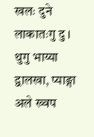खलः दुने लाकातःगु दु । थुगु भाय्या द्वालखा, प्याङ्गा अले ख्वप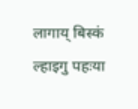लागाय् बिस्कं ल्हाइगु पहःया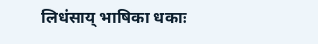लिधंसाय् भाषिका धकाः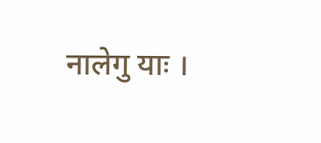नालेगु याः ।